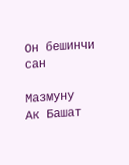Он бешинчи сан

Мазмуну
Ак Башат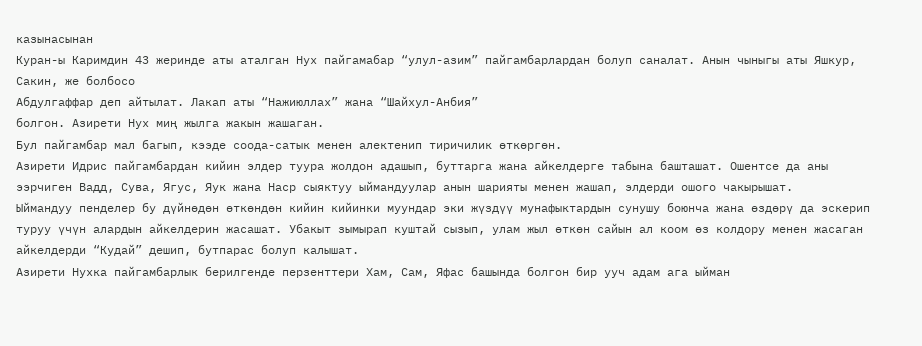казынасынан
Куран-ы Каримдин 43 жеринде аты аталган Нух пайгамабар “улул-азим” пайгамбарлардан болуп саналат. Анын чыныгы аты Яшкур, Сакин, же болбосо
Абдулгаффар деп айтылат. Лакап аты “Нажиюллах” жана “Шайхул-Анбия”
болгон. Азирети Нух миң жылга жакын жашаган.
Бул пайгамбар мал багып, кээде соода-сатык менен алектенип тиричилик өткөргөн.
Азирети Идрис пайгамбардан кийин элдер туура жолдон адашып, буттарга жана айкелдерге табына башташат. Ошентсе да аны ээрчиген Вадд, Сува, Ягус, Яук жана Наср сыяктуу ыймандуулар анын шарияты менен жашап, элдерди ошого чакырышат.
Ыймандуу пенделер бу дүйнөдөн өткөндөн кийин кийинки муундар эки жүздүү мунафыктардын сунушу боюнча жана өздөрү да эскерип туруу үчүн алардын айкелдерин жасашат. Убакыт зымырап куштай сызып, улам жыл өткөн сайын ал коом өз колдору менен жасаган айкелдерди “Кудай” дешип, бутпарас болуп калышат.
Азирети Нухка пайгамбарлык берилгенде перзенттери Хам, Сам, Яфас башында болгон бир ууч адам ага ыйман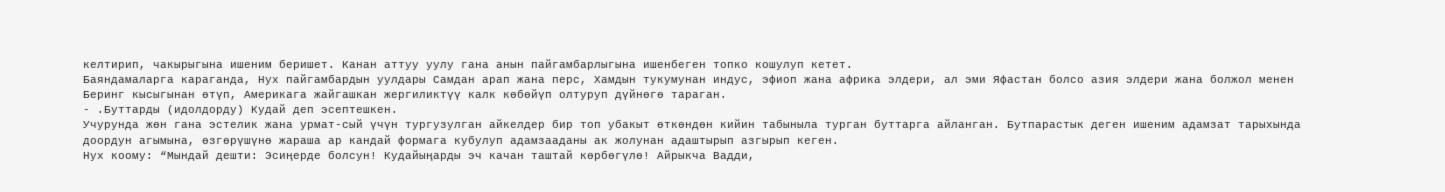келтирип, чакырыгына ишеним беришет. Канан аттуу уулу гана анын пайгамбарлыгына ишенбеген топко кошулуп кетет.
Баяндамаларга караганда, Нух пайгамбардын уулдары Самдан арап жана перс, Хамдын тукумунан индус, эфиоп жана африка элдери, ал эми Яфастан болсо азия элдери жана болжол менен Беринг кысыгынан өтүп, Америкага жайгашкан жергиликтүү калк көбөйүп олтуруп дүйнөгө тараган.
- .Буттарды (идолдорду) Кудай деп эсептешкен.
Учурунда жөн гана эстелик жана урмат-сый үчүн тургузулган айкелдер бир топ убакыт өткөндөн кийин табыныла турган буттарга айланган. Бутпарастык деген ишеним адамзат тарыхында доордун агымына, өзгөрүшүнө жараша ар кандай формага кубулуп адамзааданы ак жолунан адаштырып азгырып кеген.
Нух коому: “Мындай дешти: Эсиңерде болсун! Кудайыңарды эч качан таштай көрбөгүлө! Айрыкча Вадди,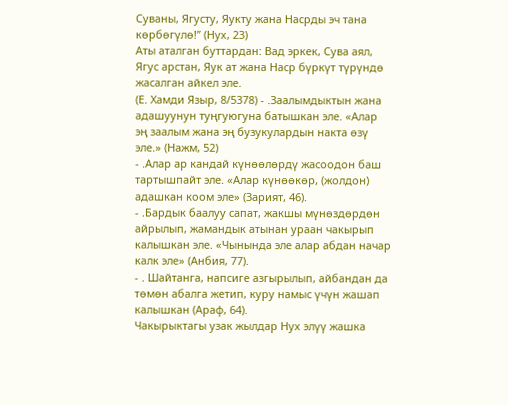Суваны, Ягусту, Яукту жана Насрды эч тана көрбөгүлө!” (Нух, 23)
Аты аталган буттардан: Вад эркек, Сува аял, Ягус арстан, Яук ат жана Наср бүркүт түрүндө жасалган айкел эле.
(Е. Хамди Языр, 8/5378) - .Заалымдыктын жана адашуунун туңгуюгуна батышкан эле. «Алар эң заалым жана эң бузукулардын накта өзү эле.» (Нажм, 52)
- .Алар ар кандай күнөөлөрдү жасоодон баш тартышпайт эле. «Алар күнөөкөр, (жолдон) адашкан коом эле» (Зарият, 46).
- .Бардык баалуу сапат, жакшы мүнөздөрдөн айрылып, жамандык атынан ураан чакырып калышкан эле. «Чынында эле алар абдан начар калк эле» (Анбия, 77).
- . Шайтанга, напсиге азгырылып, айбандан да төмөн абалга жетип, куру намыс үчүн жашап калышкан (Араф, 64).
Чакырыктагы узак жылдар Нух элүү жашка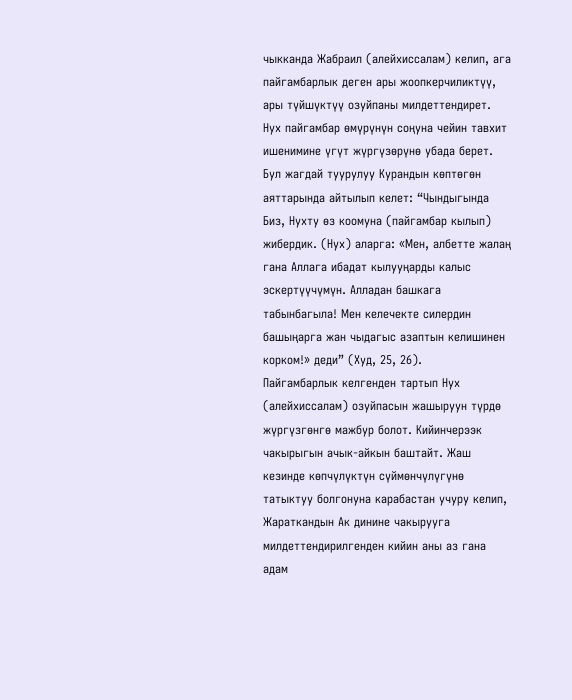чыкканда Жабраил (алейхиссалам) келип, ага пайгамбарлык деген ары жоопкерчиликтүү, ары түйшүктүү озуйпаны милдеттендирет. Нух пайгамбар өмүрүнүн соңуна чейин тавхит ишенимине үгүт жүргүзөрүнө убада берет.
Бул жагдай туурулуу Курандын көптөгөн аяттарында айтылып келет: “Чындыгында Биз, Нухту өз коомуна (пайгамбар кылып) жибердик. (Нух) аларга: «Мен, албетте жалаң гана Аллага ибадат кылууңарды калыс эскертүүчүмүн. Алладан башкага табынбагыла! Мен келечекте силердин башыңарга жан чыдагыс азаптын келишинен корком!» деди” (Худ, 25, 26).
Пайгамбарлык келгенден тартып Нух (алейхиссалам) озуйпасын жашыруун түрдө жүргүзгөнгө мажбур болот. Кийинчерээк чакырыгын ачык-айкын баштайт. Жаш кезинде көпчүлүктүн сүймөнчүлүгүнө татыктуу болгонуна карабастан учуру келип, Жараткандын Ак динине чакырууга милдеттендирилгенден кийин аны аз гана адам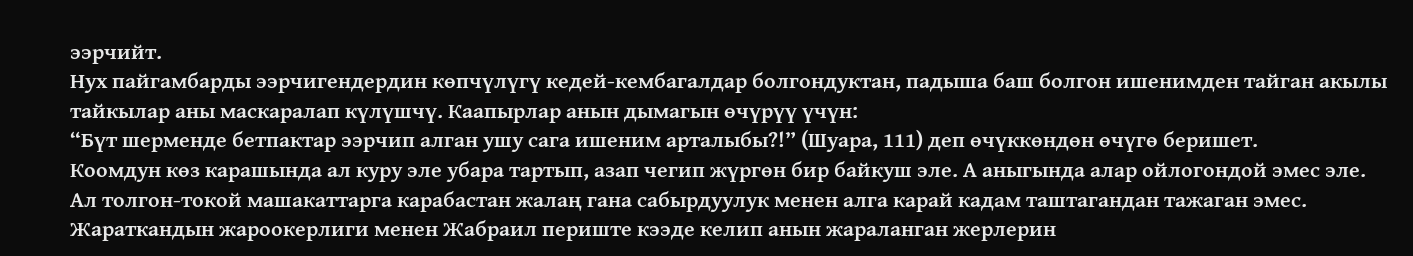ээрчийт.
Нух пайгамбарды ээрчигендердин көпчүлүгү кедей-кембагалдар болгондуктан, падыша баш болгон ишенимден тайган акылы тайкылар аны маскаралап күлүшчү. Каапырлар анын дымагын өчүрүү үчүн:
“Бүт шерменде бетпактар ээрчип алган ушу сага ишеним арталыбы?!” (Шуара, 111) деп өчүккөндөн өчүгө беришет.
Коомдун көз карашында ал куру эле убара тартып, азап чегип жүргөн бир байкуш эле. А аныгында алар ойлогондой эмес эле. Ал толгон-токой машакаттарга карабастан жалаң гана сабырдуулук менен алга карай кадам таштагандан тажаган эмес. Жараткандын жароокерлиги менен Жабраил периште кээде келип анын жараланган жерлерин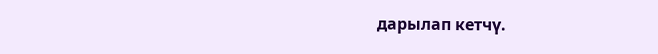дарылап кетчү.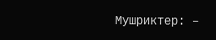Мушриктер: –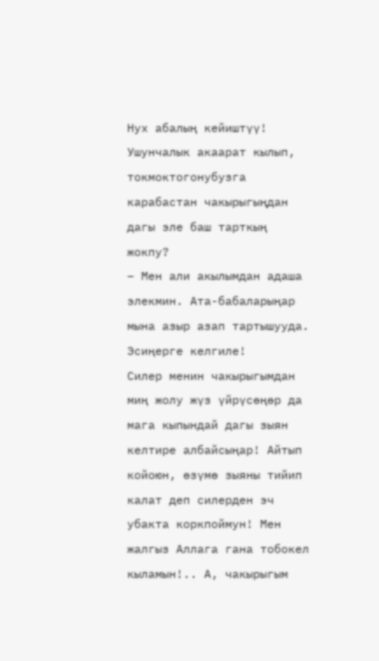Нух абалың кейиштүү! Ушунчалык акаарат кылып, токмоктогонубузга карабастан чакырыгыңдан дагы эле баш тарткың жокпу?
– Мен али акылымдан адаша элекмин. Ата-бабаларыңар мына азыр азап тартышууда. Эсиңерге келгиле!
Силер менин чакырыгымдан миң жолу жүз үйрүсөңөр да мага кыпындай дагы зыян келтире албайсыңар! Айтып койоюн, өзүмө зыяны тийип калат деп силерден эч убакта коркпоймун! Мен жалгыз Аллага гана тобокел кыламын!.. А, чакырыгым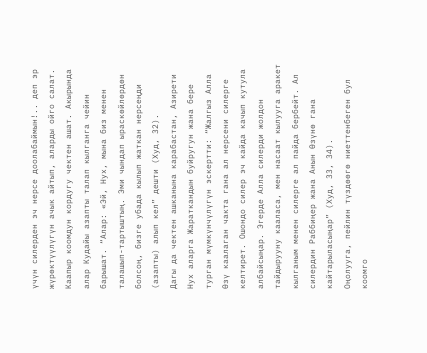үчүн силерден эч нерсе доолабаймын!.. деп эр жүрөктүүлүгүн ачык айтып, аларды ойго салат.
Каапыр коомдун кордугу чектен ашат. Акырында алар Кудайы азапты талап кылганга чейин барышат. “Алар: «Эй, Нух, мына биз менен талашып-тартыштың. Эми чындап ыраскөйлөрдөн болсоң, бизге убада кылып жаткан нерсеңди (азапты) алып кел” дешти (Худ, 32).
Дагы да чектен ашканына карабастан, Азирети Нух аларга Жараткандын буйругун жана бере турган мүмкүнчүлүгүн эскертти: “Жалгыз Алла Өзү каалаган чакта гана ал нерсени силерге келтирет. Ошондо силер эч кайда качып кутула албайсыңар. Эгерде Алла силерди жолдон тайдырууну кааласа, мен насаат кылууга аракет кылганым менен силерге ал пайда бербейт. Ал силердин Раббиңер жана Анын Өзүнө гана кайтарыласыңар” (Худ, 33, 34).
Оңолууга, пейлин түздөөгө ниеттенбеген бул коомго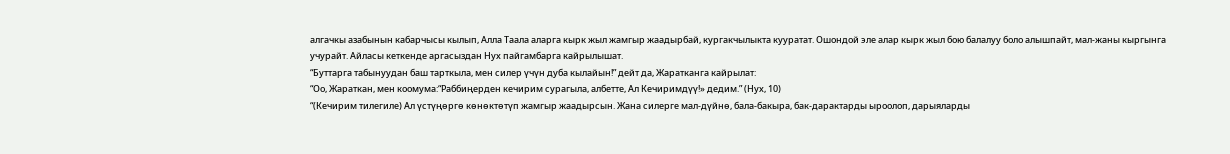алгачкы азабынын кабарчысы кылып, Алла Таала аларга кырк жыл жамгыр жаадырбай, кургакчылыкта кууратат. Ошондой эле алар кырк жыл бою балалуу боло алышпайт, мал-жаны кыргынга учурайт. Айласы кеткенде аргасыздан Нух пайгамбарга кайрылышат.
“Буттарга табынуудан баш тарткыла, мен силер үчүн дуба кылайын!” дейт да, Жаратканга кайрылат:
“Оо, Жараткан, мен коомума:“Раббиңерден кечирим сурагыла, албетте, Ал Кечиримдүү!» дедим.” (Нух, 10)
“(Кечирим тилегиле) Ал үстүңөргө көнөктөтүп жамгыр жаадырсын. Жана силерге мал-дүйнө, бала-бакыра, бак-дарактарды ыроолоп, дарыяларды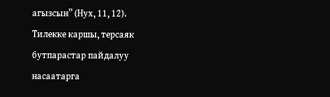агызсын” (Нух, 11, 12).
Тилекке каршы, терсаяк бутпарастар пайдалуу насаатарга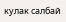кулак салбай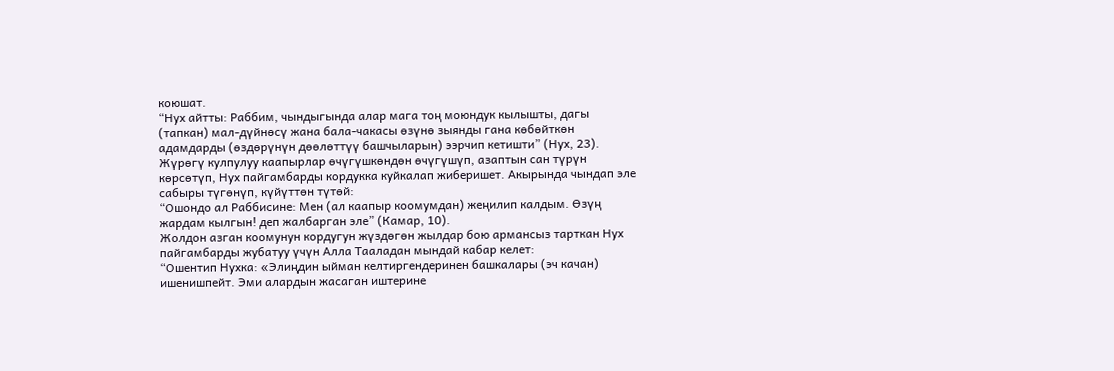коюшат.
“Нух айтты: Раббим, чындыгында алар мага тоң моюндук кылышты, дагы (тапкан) мал-дүйнөсү жана бала-чакасы өзүнө зыянды гана көбөйткөн адамдарды (өздөрүнүн дөөлөттүү башчыларын) ээрчип кетишти” (Нух, 23).
Жүрөгү кулпулуу каапырлар өчүгүшкөндөн өчүгүшүп, азаптын сан түрүн көрсөтүп, Нух пайгамбарды кордукка куйкалап жиберишет. Акырында чындап эле сабыры түгөнүп, күйүттөн түтөй:
“Ошондо ал Раббисине: Мен (ал каапыр коомумдан) жеңилип калдым. Өзүң жардам кылгын! деп жалбарган эле” (Камар, 10).
Жолдон азган коомунун кордугун жүздөгөн жылдар бою армансыз тарткан Нух пайгамбарды жубатуу үчүн Алла Тааладан мындай кабар келет:
“Ошентип Нухка: «Элиңдин ыйман келтиргендеринен башкалары (эч качан) ишенишпейт. Эми алардын жасаган иштерине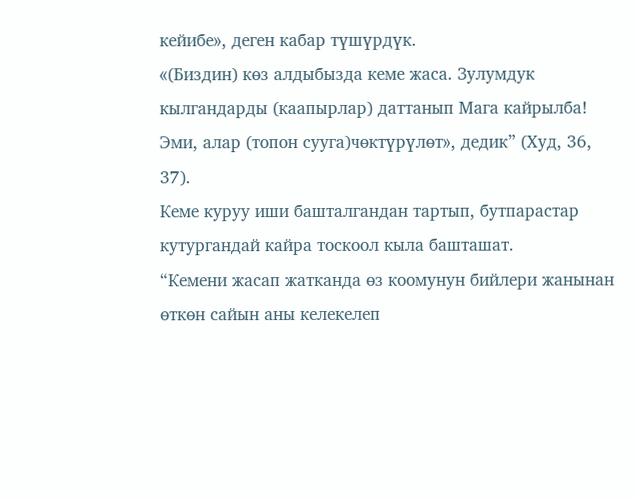кейибе», деген кабар түшүрдүк.
«(Биздин) көз алдыбызда кеме жаса. Зулумдук кылгандарды (каапырлар) даттанып Мага кайрылба! Эми, алар (топон сууга)чөктүрүлөт», дедик” (Худ, 36, 37).
Кеме куруу иши башталгандан тартып, бутпарастар кутургандай кайра тоскоол кыла башташат.
“Кемени жасап жатканда өз коомунун бийлери жанынан өткөн сайын аны келекелеп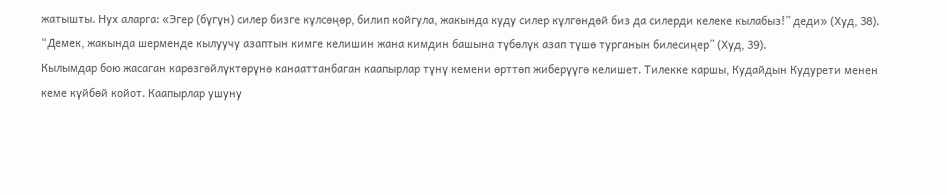жатышты. Нух аларга: «Эгер (бүгүн) силер бизге күлсөңөр, билип койгула, жакында куду силер күлгөндөй биз да силерди келеке кылабыз!” деди» (Худ, 38).
“Демек, жакында шерменде кылуучу азаптын кимге келишин жана кимдин башына түбөлүк азап түшө турганын билесиңер” (Худ, 39).
Кылымдар бою жасаган карөзгөйлүктөрүнө канааттанбаган каапырлар түнү кемени өрттөп жиберүүгө келишет. Тилекке каршы, Кудайдын Кудурети менен кеме күйбөй койот. Каапырлар ушуну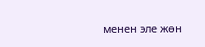менен эле жөн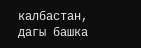калбастан, дагы башка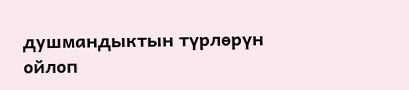душмандыктын түрлөрүн ойлоп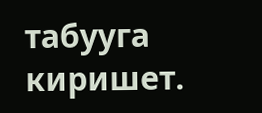табууга киришет.